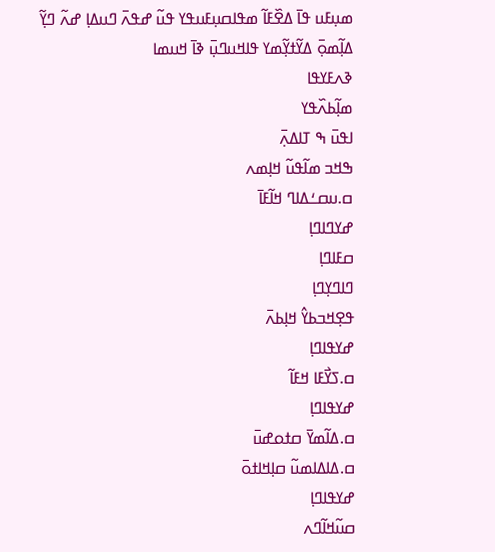ߘߎ߲ߓߎ ߟߊ߫ ߡߐ߰ߓߊ߬ ߘߟߊߛߎ߲ߓߎߟߌ ߟߎ߬ ߝߟߍ߫ ߣߎߡߊ߲ ߝߍ߬ ߣߌ߲߬
ߡߊ߲߬ߘߋ߲߫ ߡߌ߬ߙߌ߲߬ߘߌ ߟߊߞߎߣߎ߲߫ ߢߊ߫ ߞߎߘߊ
ߢߍߓߌߟߊ
ߘߊ߲߬ߕߍ߰ߟߌ
ߊߟߎ߫ ߒ ߠߊߡߍ߲߫
ߒߞߏ ߘߊ߬ߟߎ߬ ߞߊ߲ߘߍ
ߛ.ߎߛߑߡߊߣ ߞߊ߬ߓߊ߫
ߝߌߣߊߣߊ߲
ߛߓߊߣߊ߲
ߣߊߣߌ߲ߣߊ߲
ߟߐ߲ߞߏߕߌ߮ ߞߊ߲ߕߍ߫
ߝߌߟߊߣߊ߲
ߛ.ߖߌ߯ߓߊ ߞߓߊ߬
ߝߌߟߊߣߊ߲
ߛ.ߡߊ߬ߘߌ߫ ߛߙߋߝߎ߫
ߛ.ߡߊߡߊߘߎ߬ ߛߊ߲ߞߊߙߋ߫
ߝߌߟߊߣߊ߲
ߛߎ߬ߞߊ߬ߣߍ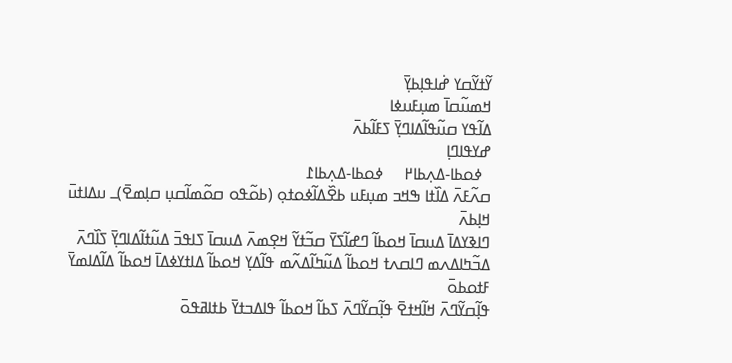ߌ߬ߙߌ߬ߛߌ ߝ߭ߊߟߊ߲ߕߌ߲߫
ߞߘߎ߬ߛߊ߫ ߘߎ߲ߓߎߦߊ
ߡߊ߬ߟߌ ߛߎ߬ߟߊ߬ߡߊߣߌ߲߫ ߖߓߊ߬ߕߍ߫
ߝߌߟߊߣߊ߲
  ߦߋߕߊ-ߡߍ߲ߕߊ߂     ߦߋߕߊ-ߡߍ߲ߕߊ߁
ߛߍ߬ߓߍ߫ ߡߊ߰ߙߊ ߒߞߏ ߘߎ߲ߓߎ ߕߐ߰ߡߊ߬ߦߋߙߋ߲ (ߕߋ߬ߟߋ ߛߋ߬ߘߊ߬ߛߎ߲ ߛߊ߲ߘߐ߫)ߺ ߎߡߊߙߎ߫ ߞߊ߲ߕߍ߫
ߣߊߢߌߡߊ߫ ߡߎߛߊ߫ ߞߋߕߊ߬ ߣߝߊ߬ߖߌ߫ ߛߏ߬ߙߌ߬ ߞߐ߲ߘߍ߫ ߡߎߛߊ߫ ߖߊߟߏ߫ ߡߎ߬ߙߊ߬ߡߊߣߌ߲߫ ߖߊ߰ߣߍ߫
ߡߏ߬ߤߊߡߍߘ ߣߊߛߍߙ ߞߋߕߊ߬ ߡߎ߬ߤߊ߬ߡߍ߬ߘ ߟߊ߬ߡߌ߲ ߞߋߕߊ߬ ߡߊߙߌߦߡߊ߫ ߞߋߕߊ߬ ߡߊ߬ߡߊߘߌ߫ ߓߙߋߕߋ߫
ߟߊ߲߬ߛߌ߬ߣߍ߫ ߞߊ߬ߞߙߐ߫ ߟߊ߲߬ߛߌ߬ߣߍ߫ ߖߕߊ߬ ߞߋߕߊ߬ ߟߊߡߏߙߌ߫ ߕߙߊߥߟߋ߫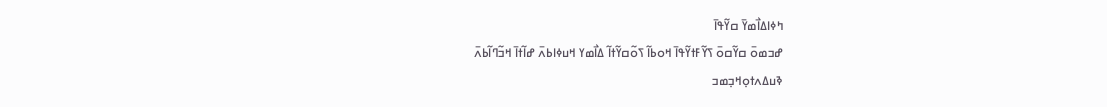ߤߦߊߡߊ߯ߘߌ߫ ߛߌ߬ߟߊ߫
ߝߏߘߋ߫ ߛߌ߬ߛߋ߫ ߖߌ߬ߓߙߌ߬ߟߊ߫ ߞߋߕߊ߬ ߖߋ߬ߛߌ߬ߙߊ߬ ߡߊ߯ߘߌ ߞߎߦߊߕߍ߫ ߝߊ߬ߙߊ߫ ߞߏ߬ߣߊ߬ߕߍ߫
ߢߎߡߍߙߋ߲ߞߏ߲ߘߏ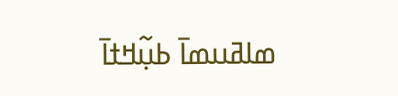ߘߊߥߎߘߊ߫ ߕߎ߲߬ߞߙߊ߫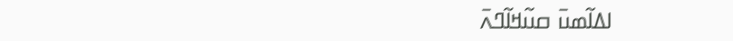ߊߡߊ߬ߘߎ߫ ߛߎ߬ߞߊ߬ߣߍ߫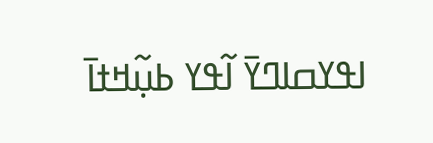ߊߟߌߛߊߣߌ߫ ߊ߬ߟߌ ߕߎ߲߬ߞߙߊ߫